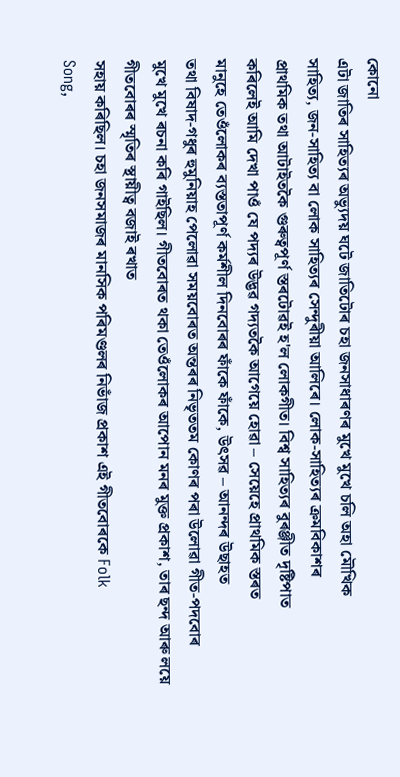কোনো
এটা জাতিৰ সাহিত্যৰ অভ্যুদয় ঘটে জাতিটোৰ চহা জনসাধাৰণৰ মুখে মুখে চলি অহা মৌখিক
সাহিত্য, জন-সাহিত্য বা লোক সাহিত্যৰ সেন্দুৰীয়া আলিৰে। লোক-সাহিত্যৰ ক্ৰমবিকাশৰ
প্ৰাথমিক তথা আটাইতকৈ গুৰুত্বপূৰ্ণ স্তৰটোৱই হ'ল লোকগীত। বিশ্ব সাহিত্যৰ বুৰঞ্জীত দৃষ্টিপাত
কৰিলেই আমি দেখা পাওঁ যে পদ্যৰ উদ্ভৱ গদ্যতকৈ আগেয়ে হোৱা – সেয়েহে প্ৰাথমিক স্তৰত
মানুহে তেওঁলোকৰ ব্যস্ততাপূৰ্ণ কৰ্মশীল দিনবোৰৰ ফাঁকে ফাঁকে, উৎসৱ – আনন্দৰ উছাহত
তথা বিষাদ-গধুৰ হুমুনিয়াহ পেলোৱা সময়বোৰত অন্তৰৰ নিভৃততম কোণৰ পৰা উলোৱা গীত-পদবোৰ
মুখে মুখে ৰচনা কৰি গাইছিল। গীতবোৰত থকা তেওঁলোকৰ আপোন মনৰ মুক্ত প্ৰকাশ, তাৰ ছন্দ আৰু লয়ে গীতবোৰৰ স্মৃতিৰ স্থায়ীত্ব বজাই ৰখাত
সহায় কৰিছিল। চহা জনসমাজৰ মানসিক পৰিমণ্ডলৰ নিভাঁজ প্ৰকাশ এই গীতবোৰকে Folk
Song,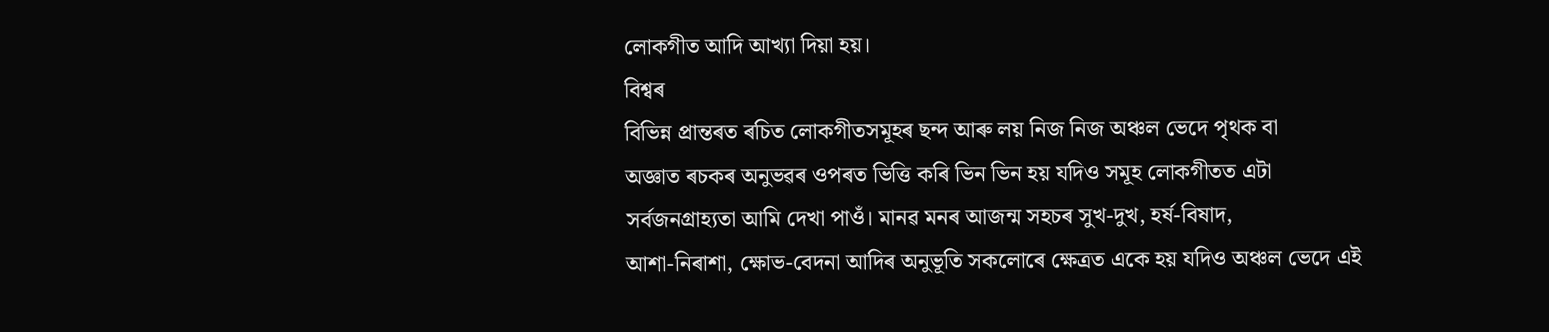লোকগীত আদি আখ্যা দিয়া হয়।
বিশ্বৰ
বিভিন্ন প্ৰান্তৰত ৰচিত লোকগীতসমূহৰ ছন্দ আৰু লয় নিজ নিজ অঞ্চল ভেদে পৃথক বা
অজ্ঞাত ৰচকৰ অনুভৱৰ ওপৰত ভিত্তি কৰি ভিন ভিন হয় যদিও সমূহ লোকগীতত এটা
সৰ্বজনগ্ৰাহ্যতা আমি দেখা পাওঁ। মানৱ মনৰ আজন্ম সহচৰ সুখ-দুখ, হৰ্ষ-বিষাদ,
আশা-নিৰাশা, ক্ষোভ-বেদনা আদিৰ অনুভূতি সকলোৰে ক্ষেত্ৰত একে হয় যদিও অঞ্চল ভেদে এই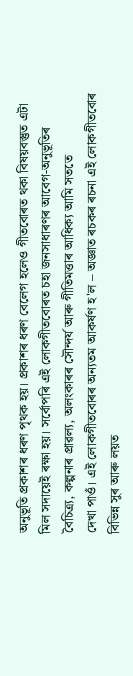অনুভূতি প্ৰকাশৰ ধৰণ পৃথক হয়। প্ৰকাশৰ ধৰণ বেলেগ হলেও গীতবোৰত থকা বিষয়বস্তুত এটা
মিল সদায়েই ৰক্ষা হয়। সৰ্বোপৰি এই লোকগীতবোৰত চহা জনসাধাৰণৰ আবেগ-অনুভূতিৰ
বৈচিত্ৰ্য, কল্পনাৰ প্ৰাৱল্য, অলংকাৰৰ সৌন্দৰ্য আৰু গীতিমত্তাৰ আধিক্য আমি সততে
দেখা পাওঁ। এই লোকগীতবোৰৰ অন্যতম আকৰ্ষণ হ'ল – অজ্ঞাত ৰচকৰ ৰচনা এই লোকগীতবোৰ
বিভিন্ন সুৰ আৰু লয়ত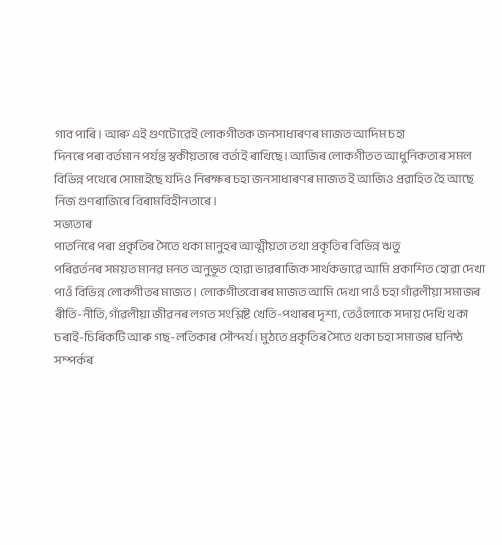গাব পাৰি। আৰু এই গুণটোৱেই লোকগীতক জনসাধাৰণৰ মাজত আদিম চহা
দিনৰে পৰা বৰ্তমান পৰ্যন্ত স্বকীয়তাৰে বৰ্তাই ৰাখিছে। আজিৰ লোকগীতত আধুনিকতাৰ সমল
বিভিন্ন পথেৰে সোমাইছে যদিও নিৰক্ষৰ চহা জনসাধাৰণৰ মাজত ই আজিও প্ৰৱাহিত হৈ আছে
নিজ গুণৰাজিৰে বিৰামবিহীনতাৰে।
সভ্যতাৰ
পাতনিৰে পৰা প্ৰকৃতিৰ সৈতে থকা মানুহৰ আত্মীয়তা তথা প্ৰকৃতিৰ বিভিন্ন ঋতু
পৰিৱৰ্তনৰ সময়ত মানৱ মনত অনুভূত হোৱা ভাৱৰাজিক সাৰ্থকভাৱে আমি প্ৰকাশিত হোৱা দেখা
পাওঁ বিভিন্ন লোকগীতৰ মাজত। লোকগীতবোৰৰ মাজত আমি দেখা পাওঁ চহা গাঁৱলীয়া সমাজৰ
ৰীতি-নীতি, গাঁৱলীয়া জীৱনৰ লগত সংশ্লিষ্ট খেতি-পথাৰৰ দৃশ্য, তেওঁলোকে সদায় দেখি থকা
চৰাই-চিৰিকটি আৰু গছ-লতিকাৰ সৌন্দৰ্য। মুঠতে প্ৰকৃতিৰ সৈতে থকা চহা সমাজৰ ঘনিষ্ঠ
সম্পৰ্কৰ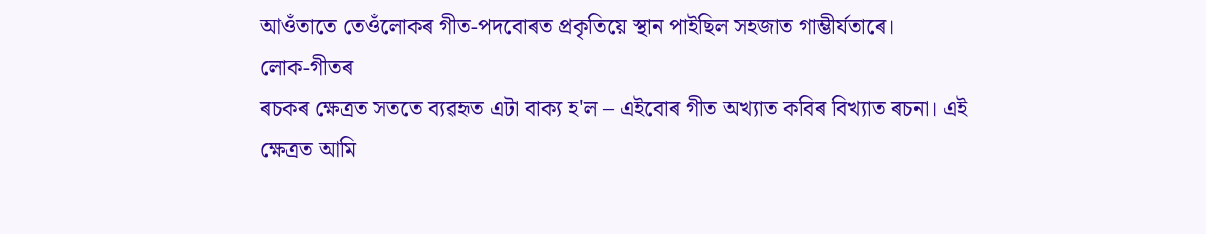আওঁতাতে তেওঁলোকৰ গীত-পদবোৰত প্ৰকৃতিয়ে স্থান পাইছিল সহজাত গাম্ভীৰ্যতাৰে।
লোক-গীতৰ
ৰচকৰ ক্ষেত্ৰত সততে ব্যৱহৃত এটা বাক্য হ'ল – এইবোৰ গীত অখ্যাত কবিৰ বিখ্যাত ৰচনা। এই
ক্ষেত্ৰত আমি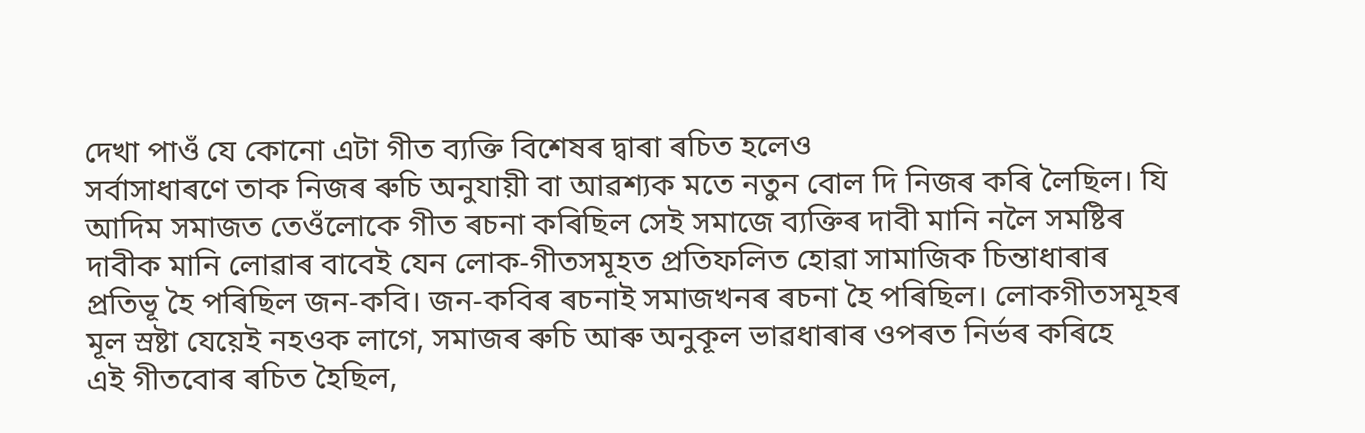দেখা পাওঁ যে কোনো এটা গীত ব্যক্তি বিশেষৰ দ্বাৰা ৰচিত হলেও
সৰ্বাসাধাৰণে তাক নিজৰ ৰুচি অনুযায়ী বা আৱশ্যক মতে নতুন বোল দি নিজৰ কৰি লৈছিল। যি
আদিম সমাজত তেওঁলোকে গীত ৰচনা কৰিছিল সেই সমাজে ব্যক্তিৰ দাবী মানি নলৈ সমষ্টিৰ
দাবীক মানি লোৱাৰ বাবেই যেন লোক-গীতসমূহত প্ৰতিফলিত হোৱা সামাজিক চিন্তাধাৰাৰ
প্ৰতিভূ হৈ পৰিছিল জন-কবি। জন-কবিৰ ৰচনাই সমাজখনৰ ৰচনা হৈ পৰিছিল। লোকগীতসমূহৰ
মূল স্ৰষ্টা যেয়েই নহওক লাগে, সমাজৰ ৰুচি আৰু অনুকূল ভাৱধাৰাৰ ওপৰত নিৰ্ভৰ কৰিহে
এই গীতবোৰ ৰচিত হৈছিল,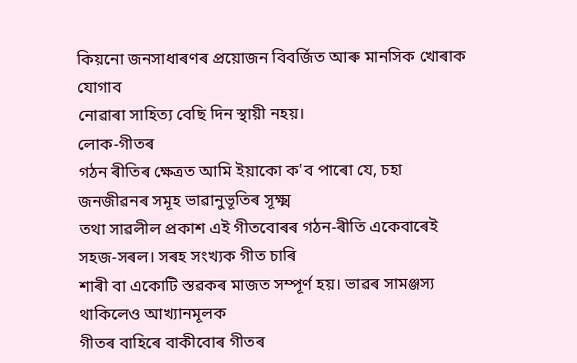কিয়নো জনসাধাৰণৰ প্ৰয়োজন বিবৰ্জিত আৰু মানসিক খোৰাক যোগাব
নোৱাৰা সাহিত্য বেছি দিন স্থায়ী নহয়।
লোক-গীতৰ
গঠন ৰীতিৰ ক্ষেত্ৰত আমি ইয়াকো ক'ব পাৰো যে, চহা জনজীৱনৰ সমূহ ভাৱানুভূতিৰ সূক্ষ্ম
তথা সাৱলীল প্ৰকাশ এই গীতবোৰৰ গঠন-ৰীতি একেবাৰেই সহজ-সৰল। সৰহ সংখ্যক গীত চাৰি
শাৰী বা একোটি স্তৱকৰ মাজত সম্পূৰ্ণ হয়। ভাৱৰ সামঞ্জস্য থাকিলেও আখ্যানমূলক
গীতৰ বাহিৰে বাকীবোৰ গীতৰ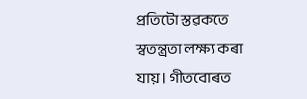প্ৰতিটো স্তৱকতে স্বতন্ত্ৰতা লক্ষ্য কৰা যায়। গীতবোৰত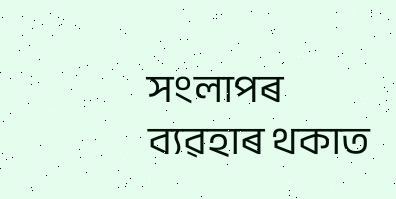সংলাপৰ ব্যৱহাৰ থকাত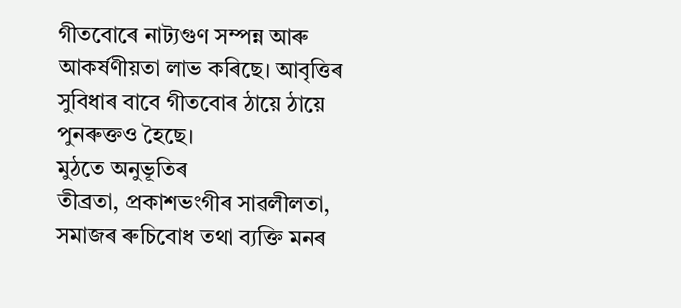গীতবোৰে নাট্যগুণ সম্পন্ন আৰু আকৰ্ষণীয়তা লাভ কৰিছে। আবৃত্তিৰ
সুবিধাৰ বাবে গীতবোৰ ঠায়ে ঠায়ে পুনৰুক্তও হৈছে।
মুঠতে অনুভূতিৰ
তীব্ৰতা, প্ৰকাশভংগীৰ সাৱলীলতা, সমাজৰ ৰুচিবোধ তথা ব্যক্তি মনৰ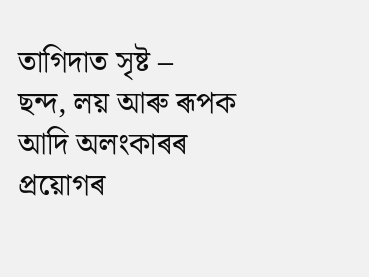তাগিদাত সৃষ্ট –
ছন্দ, লয় আৰু ৰূপক আদি অলংকাৰৰ প্ৰয়োগৰ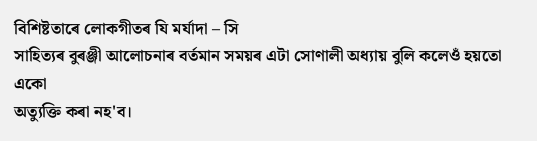বিশিষ্টতাৰে লোকগীতৰ যি মৰ্যাদা – সি
সাহিত্যৰ বুৰঞ্জী আলোচনাৰ বৰ্তমান সময়ৰ এটা সোণালী অধ্যায় বুলি কলেওঁ হয়তো একো
অত্যুক্তি কৰা নহ'ব।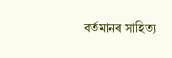বৰ্তমানৰ সাহিত্য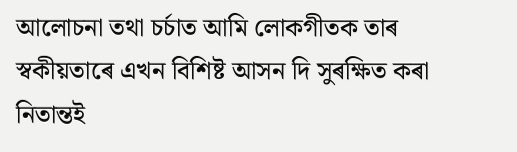আলোচনা তথা চৰ্চাত আমি লোকগীতক তাৰ
স্বকীয়তাৰে এখন বিশিষ্ট আসন দি সুৰক্ষিত কৰা নিতান্তই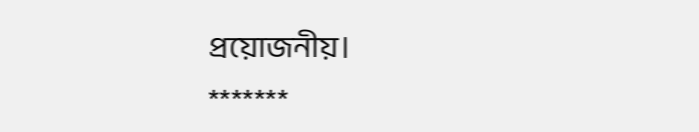প্ৰয়োজনীয়।
*******